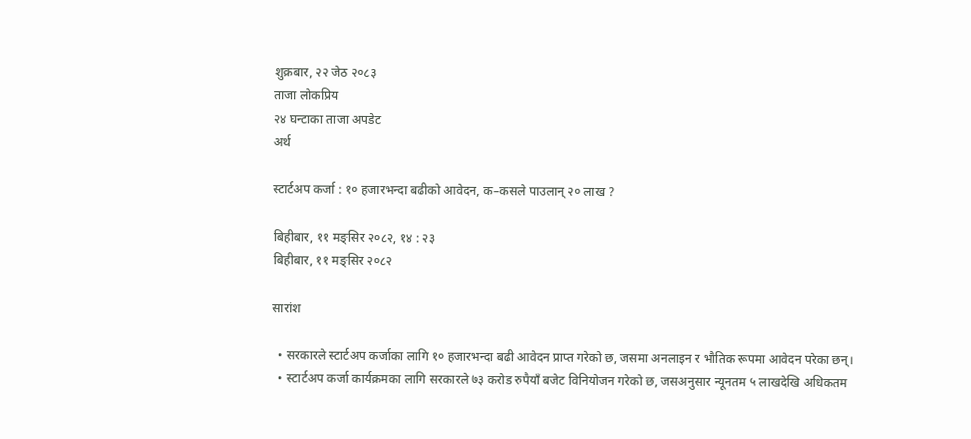शुक्रबार, २२ जेठ २०८३
ताजा लोकप्रिय
२४ घन्टाका ताजा अपडेट
अर्थ

स्टार्टअप कर्जा : १० हजारभन्दा बढीको आवेदन, क–कसले पाउलान् २० लाख ?

बिहीबार, ११ मङ्सिर २०८२, १४ : २३
बिहीबार, ११ मङ्सिर २०८२

सारांश

  • सरकारले स्टार्टअप कर्जाका लागि १० हजारभन्दा बढी आवेदन प्राप्त गरेको छ, जसमा अनलाइन र भौतिक रूपमा आवेदन परेका छन्।
  • स्टार्टअप कर्जा कार्यक्रमका लागि सरकारले ७३ करोड रुपैयाँ बजेट विनियोजन गरेको छ, जसअनुसार न्यूनतम ५ लाखदेखि अधिकतम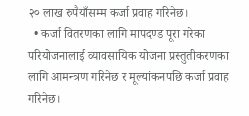२० लाख रुपैयाँसम्म कर्जा प्रवाह गरिनेछ।
  • कर्जा वितरणका लागि मापदण्ड पूरा गरेका परियोजनालाई व्यावसायिक योजना प्रस्तुतीकरणका लागि आमन्त्रण गरिनेछ र मूल्यांकनपछि कर्जा प्रवाह गरिनेछ।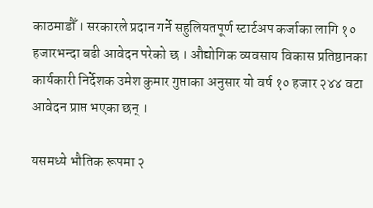काठमाडौँ । सरकारले प्रदान गर्ने सहुलियतपूर्ण स्टार्टअप कर्जाका लागि १० हजारभन्दा बढी आवेदन परेको छ । औद्योगिक व्यवसाय विकास प्रतिष्ठानका कार्यकारी निर्देशक उमेश कुमार गुप्ताका अनुसार यो वर्ष १० हजार २४४ वटा आवेदन प्राप्त भएका छन् ।

यसमध्ये भौतिक रूपमा २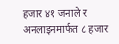हजार ४१ जनाले र अनलाइनमार्फत ८ हजार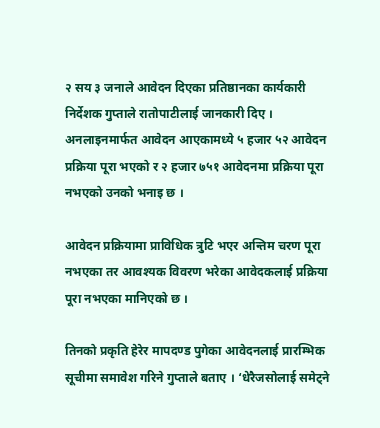२ सय ३ जनाले आवेदन दिएका प्रतिष्ठानका कार्यकारी निर्देशक गुप्ताले रातोपाटीलाई जानकारी दिए । अनलाइनमार्फत आवेदन आएकामध्ये ५ हजार ५२ आवेदन प्रक्रिया पूरा भएको र २ हजार ७५१ आवेदनमा प्रक्रिया पूरा नभएको उनको भनाइ छ ।

आवेदन प्रक्रियामा प्राविधिक त्रुटि भएर अन्तिम चरण पूरा नभएका तर आवश्यक विवरण भरेका आवेदकलाई प्रक्रिया पूरा नभएका मानिएको छ ।

तिनको प्रकृति हेरेर मापदण्ड पुगेका आवेदनलाई प्रारम्भिक सूचीमा समावेश गरिने गुप्ताले बताए । ‘धेरैजसोलाई समेट्ने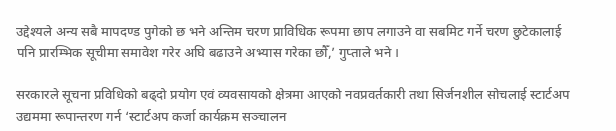उद्देश्यले अन्य सबै मापदण्ड पुगेको छ भने अन्तिम चरण प्राविधिक रूपमा छाप लगाउने वा सबमिट गर्ने चरण छुटेकालाई पनि प्रारम्भिक सूचीमा समावेश गरेर अघि बढाउने अभ्यास गरेका छौँ,’ गुप्ताले भने ।

सरकारले सूचना प्रविधिको बढ्दो प्रयोग एवं व्यवसायको क्षेत्रमा आएको नवप्रवर्तकारी तथा सिर्जनशील सोचलाई स्टार्टअप उद्यममा रूपान्तरण गर्न ‘स्टार्टअप कर्जा कार्यक्रम सञ्चालन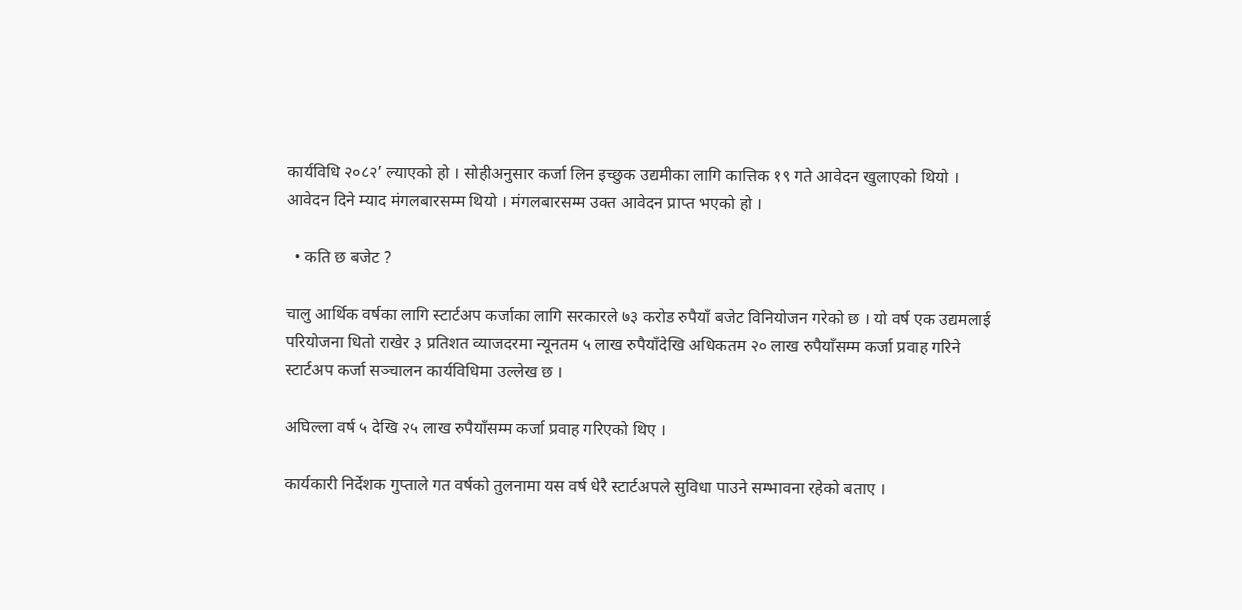कार्यविधि २०८२’ ल्याएको हो । सोहीअनुसार कर्जा लिन इच्छुक उद्यमीका लागि कात्तिक १९ गते आवेदन खुलाएको थियो । आवेदन दिने म्याद मंगलबारसम्म थियो । मंगलबारसम्म उक्त आवेदन प्राप्त भएको हो ।

  • कति छ बजेट ?

चालु आर्थिक वर्षका लागि स्टार्टअप कर्जाका लागि सरकारले ७३ करोड रुपैयाँ बजेट विनियोजन गरेको छ । यो वर्ष एक उद्यमलाई परियोजना धितो राखेर ३ प्रतिशत व्याजदरमा न्यूनतम ५ लाख रुपैयाँदेखि अधिकतम २० लाख रुपैयाँसम्म कर्जा प्रवाह गरिने स्टार्टअप कर्जा सञ्चालन कार्यविधिमा उल्लेख छ ।

अघिल्ला वर्ष ५ देखि २५ लाख रुपैयाँसम्म कर्जा प्रवाह गरिएको थिए ।

कार्यकारी निर्देशक गुप्ताले गत वर्षको तुलनामा यस वर्ष धेरै स्टार्टअपले सुविधा पाउने सम्भावना रहेको बताए ।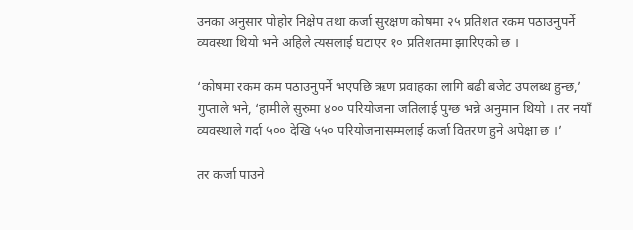उनका अनुसार पोहोर निक्षेप तथा कर्जा सुरक्षण कोषमा २५ प्रतिशत रकम पठाउनुपर्ने व्यवस्था थियो भने अहिले त्यसलाई घटाएर १० प्रतिशतमा झारिएको छ ।

‘कोषमा रकम कम पठाउनुपर्ने भएपछि ऋण प्रवाहका लागि बढी बजेट उपलब्ध हुन्छ,’ गुप्ताले भने, ‘हामीले सुरुमा ४०० परियोजना जतिलाई पुग्छ भन्ने अनुमान थियो । तर नयाँ व्यवस्थाले गर्दा ५०० देखि ५५० परियोजनासम्मलाई कर्जा वितरण हुने अपेक्षा छ ।’

तर कर्जा पाउने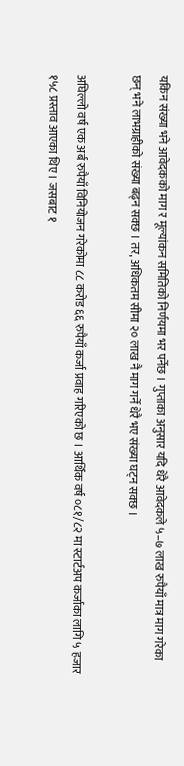यकिन संख्या भने आवेदकको माग र मूल्यांकन समितिको निर्णयमा भर पर्नेछ । गुप्ताका अनुसार यदि धेरै आवेदकले ५–७ लाख रुपैयाँ मात्र माग गरेका छन् भने लाभग्राहीको संख्या बढ्न सक्छ । तर, अधिकतम सीमा २० लाख नै माग गर्ने धेरै भए संख्या घट्न सक्छ ।

अघिल्लो वर्ष एक अर्ब रुपैयाँ विनियोजन गरेकोमा ८८ करोड ६६ रुपैयाँ कर्जा प्रवाह गरिएको छ । आर्थिक वर्ष ०८१/८२ मा स्टार्टअप कर्जाका लागि ५ हजार १५८ प्रस्ताव आएका थिए । जसबाट १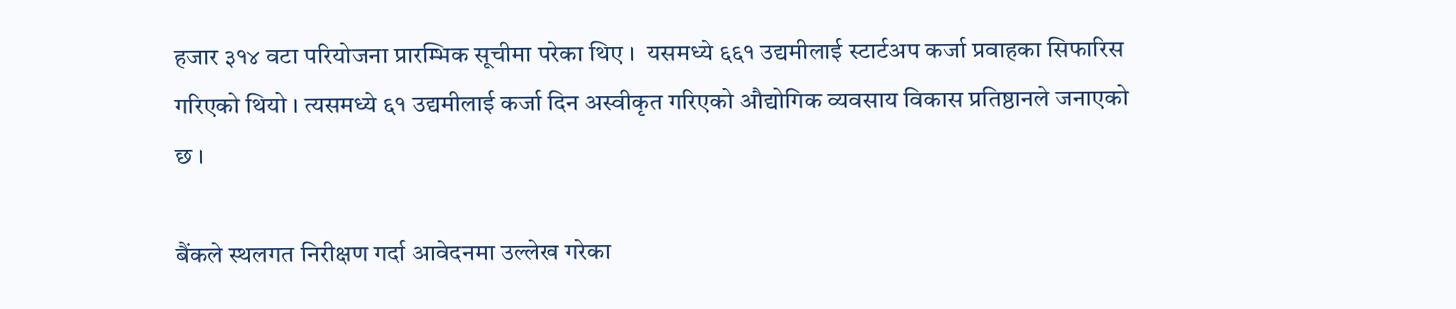हजार ३१४ वटा परियोजना प्रारम्भिक सूचीमा परेका थिए ।  यसमध्ये ६६१ उद्यमीलाई स्टार्टअप कर्जा प्रवाहका सिफारिस गरिएको थियो । त्यसमध्ये ६१ उद्यमीलाई कर्जा दिन अस्वीकृत गरिएको औद्योगिक व्यवसाय विकास प्रतिष्ठानले जनाएको छ ।

बैंकले स्थलगत निरीक्षण गर्दा आवेदनमा उल्लेख गरेका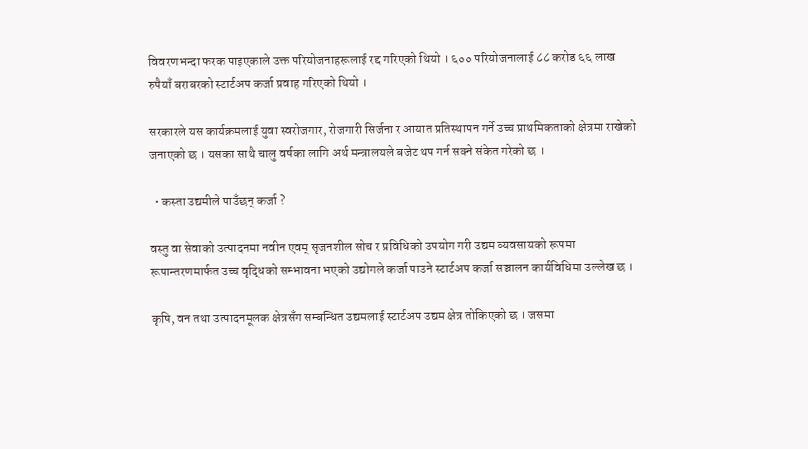विवरणभन्दा फरक पाइएकाले उक्त परियोजनाहरूलाई रद्द गरिएको थियो । ६०० परियोजनालाई ८८ करोड ६६ लाख रुपैयाँ बराबरको स्टार्टअप कर्जा प्रवाह गरिएको थियो ।

सरकारले यस कार्यक्रमलाई युवा स्वरोजगार, रोजगारी सिर्जना र आयात प्रतिस्थापन गर्ने उच्च प्राथमिकताको क्षेत्रमा राखेको जनाएको छ । यसका साथै चालु वर्षका लागि अर्थ मन्त्रालयले बजेट थप गर्न सक्ने संकेत गरेको छ ।

  • कस्ता उद्यमीले पाउँछन् कर्जा ?

वस्तु वा सेवाको उत्पादनमा नवीन एवम् सृजनशील सोच र प्रविधिको उपयोग गरी उद्यम व्यवसायको रूपमा रूपान्तरणमार्फत उच्च वृद्धिको सम्भावना भएको उद्योगले कर्जा पाउने स्टार्टअप कर्जा सञ्चालन कार्यविधिमा उल्लेख छ ।

कृषि, वन तथा उत्पादनमूलक क्षेत्रसँग सम्बन्धित उद्यमलाई स्टार्टअप उद्यम क्षेत्र तोकिएको छ । जसमा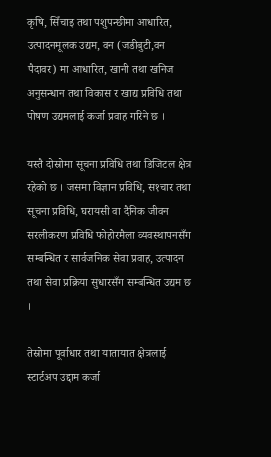कृषि, सिँचाइ तथा पशुपन्छीमा आधारित, उत्पादनमूलक उद्यम, वन (जडीबुटी,वन पैदावर) मा आधारित, खानी तथा खनिज अनुसन्धान तथा विकास र खाद्य प्रविधि तथा पोषण उद्यमलाई कर्जा प्रवाह गरिने छ ।

यस्तै दोस्रोमा सूचना प्रविधि तथा डिजिटल क्षेत्र रहेको छ । जसमा विज्ञान प्रविधि, स१चार तथा सूचना प्रविधि, घरायसी वा दैनिक जीवन सरलीकरण प्रविधि फोहोरमैला व्यवस्थापनसँग सम्बन्धित र सार्वजनिक सेवा प्रवाह, उत्पादन तथा सेवा प्रक्रिया सुधारसँग सम्बन्धित उद्यम छ ।

तेस्रोमा पूर्वाधार तथा यातायात क्षेत्रलाई स्टार्टअप उद्दाम कर्जा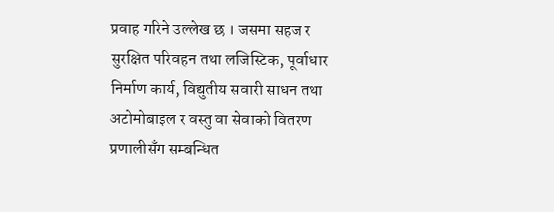प्रवाह गरिने उल्लेख छ । जसमा सहज र सुरक्षित परिवहन तथा लजिस्टिक, पूर्वाधार निर्माण कार्य, विद्युतीय सवारी साधन तथा अटोमोबाइल र वस्तु वा सेवाको वितरण प्रणालीसँग सम्बन्धित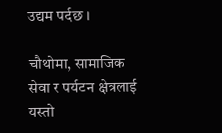उद्यम पर्दछ ।

चौथोमा, सामाजिक सेवा र पर्यटन क्षेत्रलाई यस्तो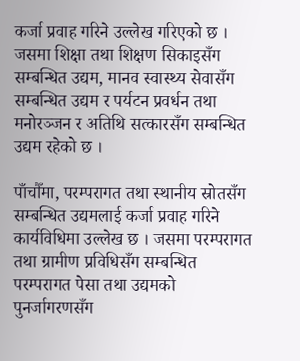कर्जा प्रवाह गरिने उल्लेख गरिएको छ । जसमा शिक्षा तथा शिक्षण सिकाइसँग सम्बन्धित उद्यम, मानव स्वास्थ्य सेवासँग सम्बन्धित उद्यम र पर्यटन प्रवर्धन तथा मनोरञ्जन र अतिथि सत्कारसँग सम्बन्धित उद्यम रहेको छ ।

पाँचौँमा, परम्परागत तथा स्थानीय स्रोतसँग सम्बन्धित उद्यमलाई कर्जा प्रवाह गरिने कार्यविधिमा उल्लेख छ । जसमा परम्परागत तथा ग्रामीण प्रविधिसँग सम्बन्धित परम्परागत पेसा तथा उद्यमको पुनर्जागरणसँग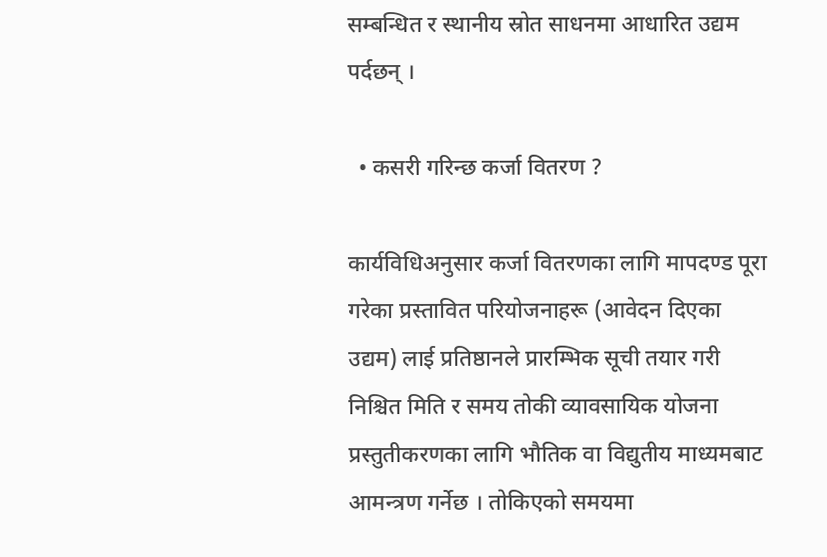सम्बन्धित र स्थानीय स्रोत साधनमा आधारित उद्यम पर्दछन् ।

  • कसरी गरिन्छ कर्जा वितरण ?

कार्यविधिअनुसार कर्जा वितरणका लागि मापदण्ड पूरा गरेका प्रस्तावित परियोजनाहरू (आवेदन दिएका उद्यम) लाई प्रतिष्ठानले प्रारम्भिक सूची तयार गरी निश्चित मिति र समय तोकी व्यावसायिक योजना प्रस्तुतीकरणका लागि भौतिक वा विद्युतीय माध्यमबाट आमन्त्रण गर्नेछ । तोकिएको समयमा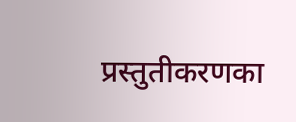प्रस्तुतीकरणका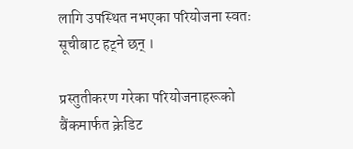लागि उपस्थित नभएका परियोजना स्वतः सूचीबाट हट्ने छन् ।

प्रस्तुतीकरण गरेका परियोजनाहरूको बैंकमार्फत क्रेडिट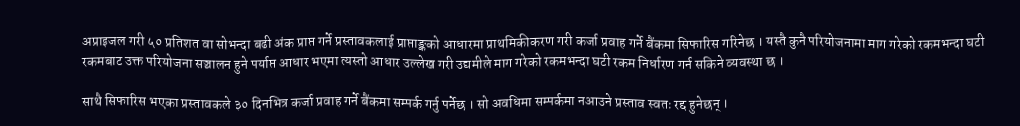अप्राइजल गरी ५० प्रतिशत वा सोभन्दा बढी अंक प्राप्त गर्ने प्रस्तावकलाई प्राप्ताङ्कको आधारमा प्राथमिकीकरण गरी कर्जा प्रवाह गर्ने बैंकमा सिफारिस गरिनेछ । यस्तै कुनै परियोजनामा माग गरेको रकमभन्दा घटी रकमबाट उक्त परियोजना सञ्चालन हुने पर्याप्त आधार भएमा त्यस्तो आधार उल्लेख गरी उद्यमीले माग गरेको रकमभन्दा घटी रकम निर्धारण गर्न सकिने व्यवस्था छ ।

साथै सिफारिस भएका प्रस्तावकले ३० दिनभित्र कर्जा प्रवाह गर्ने बैंकमा सम्पर्क गर्नु पर्नेछ । सो अवधिमा सम्पर्कमा नआउने प्रस्ताव स्वतः रद्द हुनेछन् ।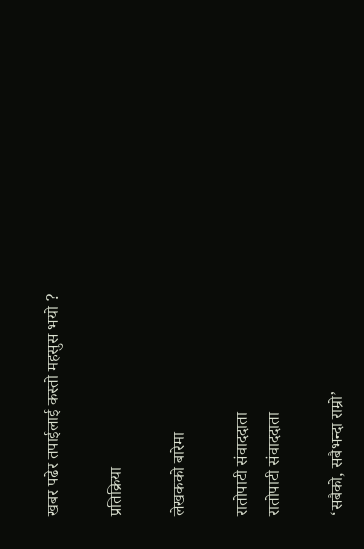खबर पढेर तपाईलाई कस्तो महसुस भयो ?

प्रतिक्रिया

लेखकको बारेमा

रातोपाटी संवाददाता
रातोपाटी संवाददाता

‘सबैको, सबैभन्दा राम्रो’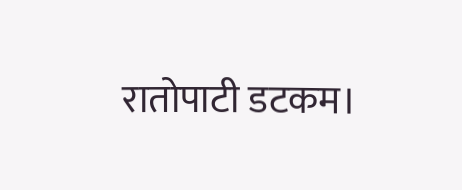रातोपाटी डटकम।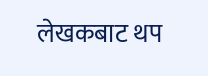लेखकबाट थप